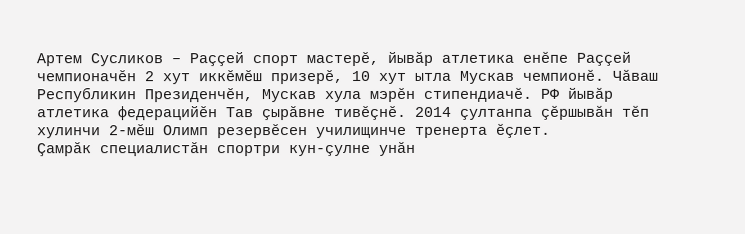Артем Сусликов – Раççей спорт мастерĕ, йывăр атлетика енĕпе Раççей чемпионачĕн 2 хут иккĕмĕш призерĕ, 10 хут ытла Мускав чемпионĕ. Чăваш Республикин Президенчĕн, Мускав хула мэрĕн стипендиачĕ. РФ йывăр атлетика федерацийĕн Тав çырăвне тивĕçнĕ. 2014 çултанпа çĕршывăн тĕп хулинчи 2-мĕш Олимп резервĕсен училищинче тренерта ĕçлет.
Çамрăк специалистăн спортри кун-çулне унăн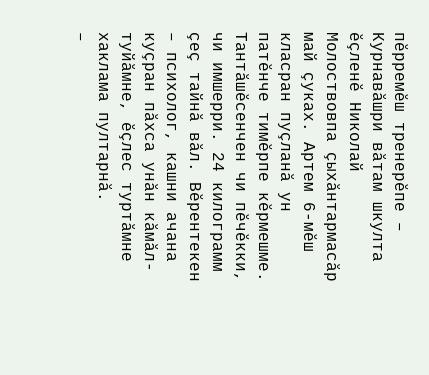пĕрремĕш тренерĕпе – Курнавăшри вăтам шкулта ĕçленĕ Николай Молоствовпа çыхăнтармасăр май çуках. Артем 6-мĕш класран пуçланă ун патĕнче тимĕрпе кĕрмешме. Тантăшĕсенчен чи пĕчĕкки, чи имшерри. 24 килограмм çеç тайнă вăл. Вĕрентекен – психолог, кашни ачана куçран пăхса унăн кăмăл-туйăмне, ĕçлес туртăмне хаклама пултарнă.
–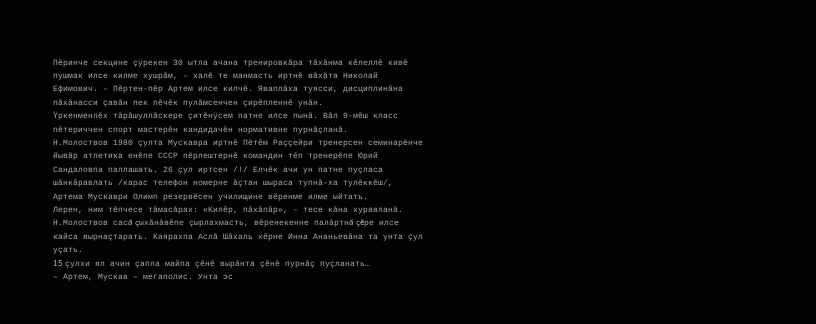Пĕринче секцине çÿрекен 30 ытла ачана тренировкăра тăхăнма кĕлеллĕ кивĕ пушмак илсе килме хушрăм, – халĕ те манмасть иртнĕ вăхăта Николай Ефимович. – Пĕртен-пĕр Артем илсе килчĕ. Яваплăха туясси, дисциплинăна пăхăнасси çавăн пек пĕчĕк пулăмсенчен çирĕпленнĕ унăн.
Ÿркенменлĕх тăрăшуллăскере çитĕнÿсем патне илсе пынă. Вăл 9-мĕш класс пĕтериччен спорт мастерĕн кандидачĕн нормативне пурнăçланă.
Н.Молоствов 1980 çулта Мускавра иртнĕ Пĕтĕм Раççейри тренерсен семинарĕнче йывăр атлетика енĕпе СССР пĕрлештернĕ командин тĕп тренерĕпе Юрий Сандаловпа паллашать. 26 çул иртсен /!/ Елчĕк ачи ун патне пуçласа шăнкăравлать /карас телефон номерне ăçтан шыраса тупнă-ха тулĕккĕш/, Артема Мускаври Олимп резервĕсен училищине вĕренме илме ыйтать.
Лерен, ним тĕпчесе тăмасăрах: «Килĕр, пăхăпăр», – тесе кăна хуравланă.
Н.Молоствов сасă çыхăнăвĕпе çырлахмасть, вĕренекенне палăртнă çĕре илсе кайса вырнаçтарать. Каярахпа Аслă Шăхаль хĕрне Инна Ананьевăна та унта çул уçать.
15 çулхи ял ачин çапла майпа çĕнĕ вырăнта çĕнĕ пурнăç пуçланать…
– Артем, Мускав – мегаполис. Унта эс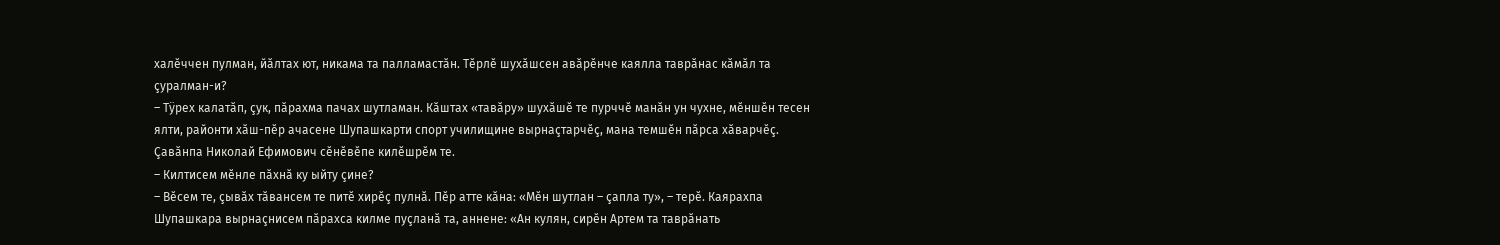халĕччен пулман, йăлтах ют, никама та палламастăн. Тĕрлĕ шухăшсен авăрĕнче каялла таврăнас кăмăл та çуралман-и?
– Тÿрех калатăп, çук, пăрахма пачах шутламан. Кăштах «тавăру» шухăшĕ те пурччĕ манăн ун чухне, мĕншĕн тесен ялти, районти хăш-пĕр ачасене Шупашкарти спорт училищине вырнаçтарчĕç, мана темшĕн пăрса хăварчĕç. Çавăнпа Николай Ефимович сĕнĕвĕпе килĕшрĕм те.
– Килтисем мĕнле пăхнă ку ыйту çине?
– Вĕсем те, çывăх тăвансем те питĕ хирĕç пулнă. Пĕр атте кăна: «Мĕн шутлан – çапла ту», – терĕ. Каярахпа Шупашкара вырнаçнисем пăрахса килме пуçланă та, аннене: «Ан кулян, сирĕн Артем та таврăнать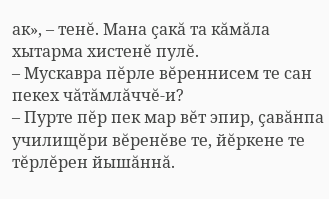ак», – тенĕ. Мана çакă та кăмăла хытарма хистенĕ пулĕ.
– Мускавра пĕрле вĕреннисем те сан пекех чăтăмлăччĕ-и?
– Пурте пĕр пек мар вĕт эпир, çавăнпа училищĕри вĕренĕве те, йĕркене те тĕрлĕрен йышăннă.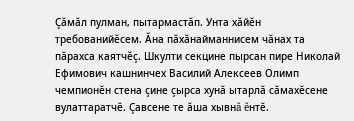Çăмăл пулман, пытармастăп. Унта хăйĕн требованийĕсем. Ăна пăхăнайманнисем чăнах та пăрахса каятчĕç. Шкулти секцине пырсан пире Николай Ефимович кашнинчех Василий Алексеев Олимп чемпионĕн стена çине çырса хунă ытарлă сăмахĕсене вулаттаратчĕ. Çавсене те ăша хывнă ĕнтĕ.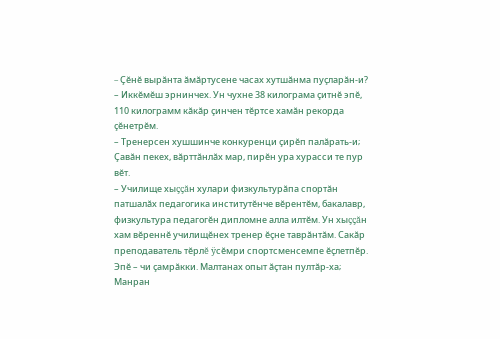– Çĕнĕ вырăнта ăмăртусене часах хутшăнма пуçларăн-и?
– Иккĕмĕш эрнинчех. Ун чухне 38 килограма çитнĕ эпĕ, 110 килограмм кăкăр çинчен тĕртсе хамăн рекорда çĕнетрĕм.
– Тренерсен хушшинче конкуренци çирĕп палăрать-и; Çавăн пекех, вăрттăнлăх мар, пирĕн ура хурасси те пур вĕт.
– Училище хыççăн хулари физкультурăпа спортăн патшалăх педагогика институтĕнче вĕрентĕм, бакалавр, физкультура педагогĕн дипломне алла илтĕм. Ун хыççăн хам вĕреннĕ училищĕнех тренер ĕçне таврăнтăм. Сакăр преподаватель тĕрлĕ ÿсĕмри спортсменсемпе ĕçлетпĕр. Эпĕ – чи çамрăкки. Малтанах опыт ăçтан пултăр-ха; Манран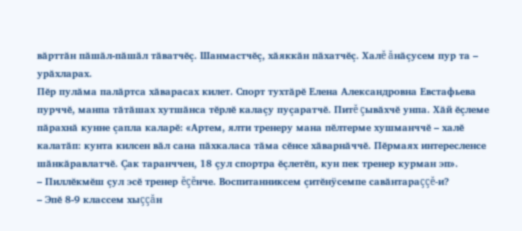вăрттăн пăшăл-пăшăл тăватчĕç. Шанмастчĕç, хăяккăн пăхатчĕç. Халĕ ăнăçусем пур та – урăхларах.
Пĕр пулăма палăртса хăварасах килет. Спорт тухтăрĕ Елена Александровна Евстафьева пурччĕ, манпа тăтăшах хутшăнса тĕрлĕ калаçу пуçаратчĕ. Питĕ çывăхчĕ унпа. Хăй ĕçлеме пăрахнă кунне çапла каларĕ: «Артем, ялти тренеру мана пĕлтерме хушманччĕ – халĕ калатăп: кунта килсен вăл сана пăхкаласа тăма сĕнсе хăварнăччĕ. Пĕрмаях интересленсе шăнкăравлатчĕ. Çак таранччен, 18 çул спортра ĕçлетĕп, кун пек тренер курман эп».
– Пиллĕкмĕш çул эсĕ тренер ĕçĕнче. Воспитанниксем çитĕнÿсемпе савăнтараççĕ-и?
– Эпĕ 8-9 классем хыççăн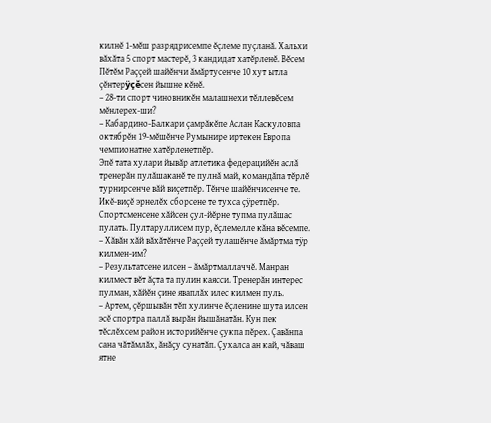килнĕ 1-мĕш разрядрисемпе ĕçлеме пуçланă. Хальхи вăхăта 5 спорт мастерĕ, 3 кандидат хатĕрленĕ. Вĕсем Пĕтĕм Раççей шайĕнчи ăмăртусенче 10 хут ытла çĕнтерÿçĕсен йышне кĕнĕ.
– 28-ти спорт чиновникĕн малашнехи тĕллевĕсем мĕнлерех-ши?
– Кабардино-Балкари çамрăкĕпе Аслан Каскуловпа октябрĕн 19-мĕшĕнче Румынире иртекен Европа чемпионатне хатĕрленетпĕр.
Эпĕ тата хулари йывăр атлетика федерацийĕн аслă тренерăн пулăшаканĕ те пулнă май, командăпа тĕрлĕ турнирсенче вăй виçетпĕр. Тĕнче шайĕнчисенче те. Икĕ-виçĕ эрнелĕх сборсене те тухса çÿретпĕр. Спортсменсене хăйсен çул-йĕрне тупма пулăшас пулать. Пултаруллисем пур, ĕçлемелле кăна вĕсемпе.
– Хăвăн хăй вăхăтĕнче Раççей тулашĕнче ăмăртма тÿр килмен-им?
– Результатсене илсен – ăмăртмаллаччĕ. Манран килмест вĕт ăçта та пулин каясси. Тренерăн интерес пулман, хăйĕн çине яваплăх илес килмен пуль.
– Артем, çĕршывăн тĕп хулинче ĕçленине шута илсен эсĕ спортра паллă вырăн йышăнатăн. Кун пек тĕслĕхсем район историйĕнче çукпа пĕрех. Çавăнпа сана чăтăмлăх, ăнăçу сунатăп. Çухалса ан кай, чăваш ятне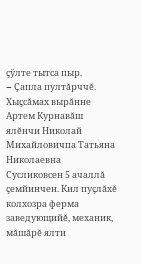çÿлте тытса пыр.
– Çапла пултăрччĕ.
Хыçсăмах вырăнне
Артем Курнавăш ялĕнчи Николай Михайловичпа Татьяна Николаевна Сусликовсен 5 ачаллă çемйинчен. Кил пуçлăхĕ колхозра ферма заведующийĕ, механик, мăшăрĕ ялти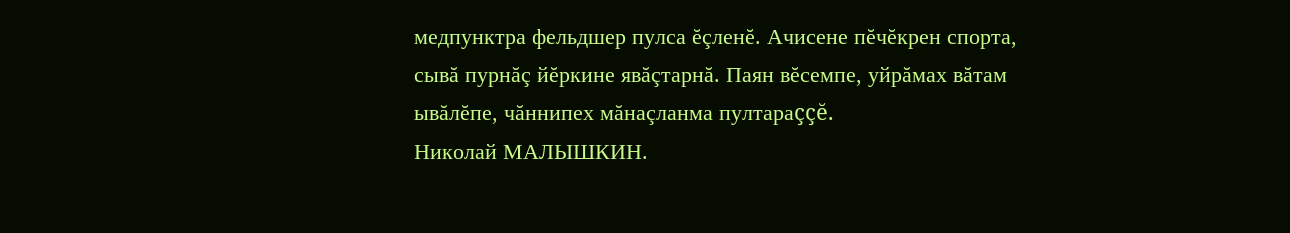медпунктра фельдшер пулса ĕçленĕ. Ачисене пĕчĕкрен спорта, сывă пурнăç йĕркине явăçтарнă. Паян вĕсемпе, уйрăмах вăтам ывăлĕпе, чăннипех мăнаçланма пултараççĕ.
Николай МАЛЫШКИН.